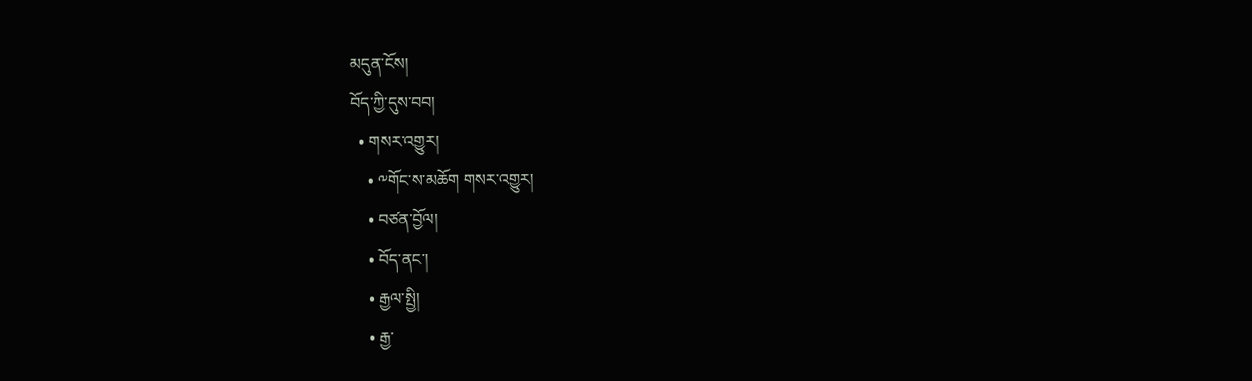མདུན་ངོས།
བོད་ཀྱི་དུས་བབ།
  • གསར་འགྱུར།
    • ༸གོང་ས་མཆོག གསར་འགྱུར།
    • བཙན་བྱོལ།
    • བོད་ནང་།
    • རྒྱལ་སྤྱི།
    • རྒྱ་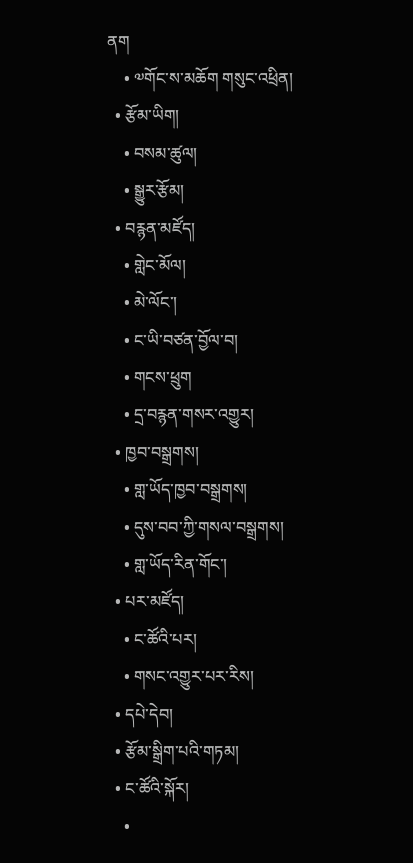ནག
    • ༧གོང་ས་མཆོག གསུང་འཕྲིན།
  • རྩོམ་ཡིག།
    • བསམ་ཚུལ།
    • སྒྱུར་རྩོམ།
  • བརྙན་མཛོད།
    • གླེང་མོལ།
    • མེ་ལོང་།
    • ང་ཡི་བཙན་བྱོལ་བ།
    • གངས་ཕྲུག
    • དྲ་བརྙན་གསར་འགྱུར།
  • ཁྱབ་བསྒྲགས།
    • གླ་ཡོད་ཁྱབ་བསྒྲགས།
    • དུས་བབ་ཀྱི་གསལ་བསྒྲགས།
    • གླ་ཡོད་རིན་གོང་།
  • པར་མཛོད།
    • ང་ཚོའི་པར།
    • གསང་འགྱུར་པར་རིས།
  • དཔེ་དེབ།
  • རྩོམ་སྒྲིག་པའི་གཏམ།
  • ང་ཚོའི་སྐོར།
    •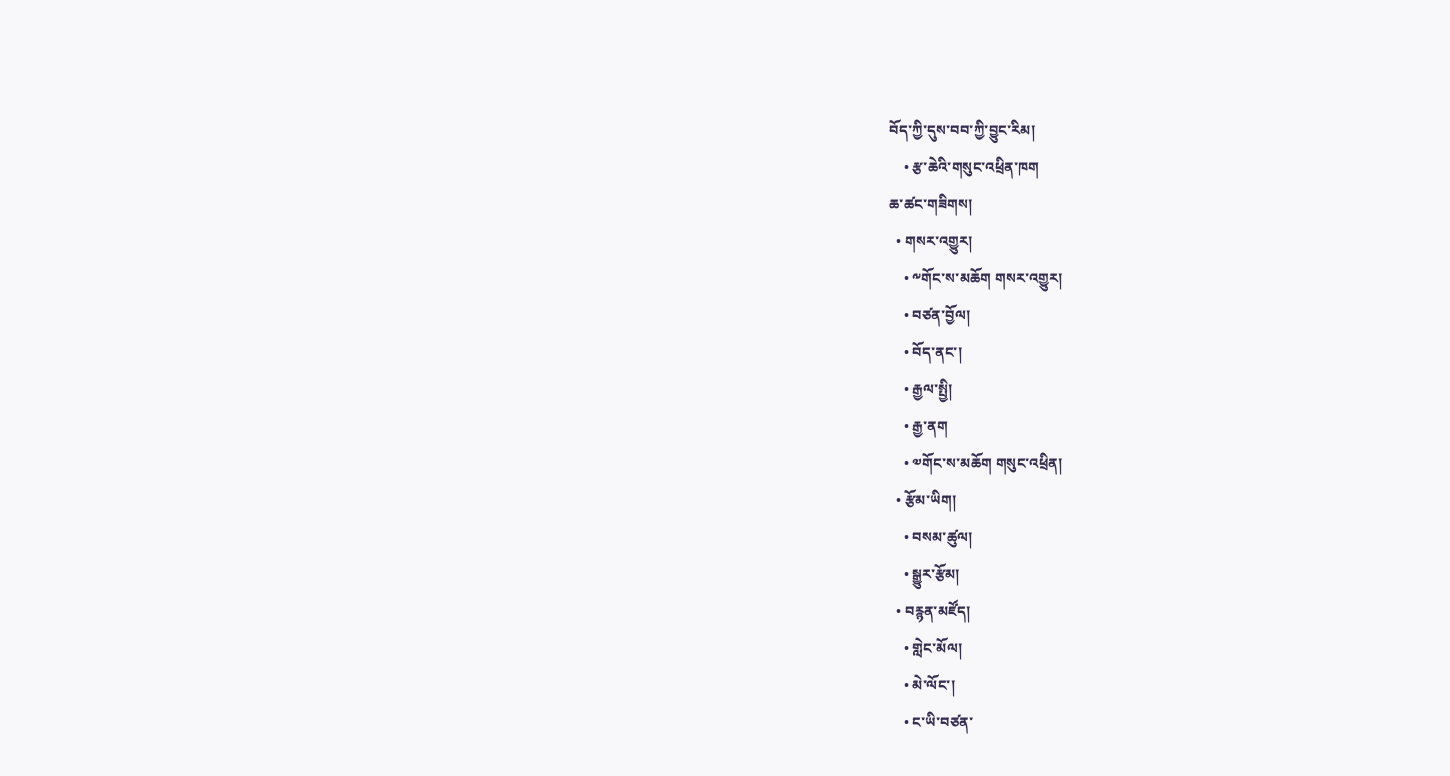བོད་ཀྱི་དུས་བབ་ཀྱི་བྱུང་རིམ།
    • རྩ་ཆེའི་གསུང་འཕྲིན་ཁག
ཆ་ཚང་གཟིགས།
  • གསར་འགྱུར།
    • ༸གོང་ས་མཆོག གསར་འགྱུར།
    • བཙན་བྱོལ།
    • བོད་ནང་།
    • རྒྱལ་སྤྱི།
    • རྒྱ་ནག
    • ༧གོང་ས་མཆོག གསུང་འཕྲིན།
  • རྩོམ་ཡིག།
    • བསམ་ཚུལ།
    • སྒྱུར་རྩོམ།
  • བརྙན་མཛོད།
    • གླེང་མོལ།
    • མེ་ལོང་།
    • ང་ཡི་བཙན་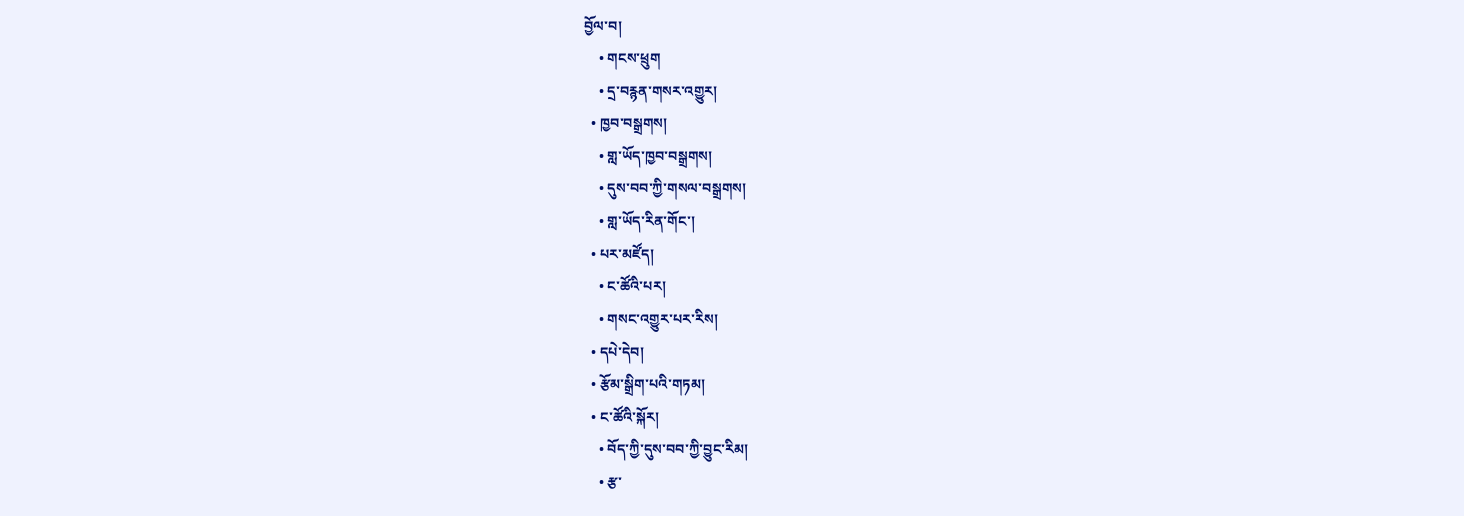བྱོལ་བ།
    • གངས་ཕྲུག
    • དྲ་བརྙན་གསར་འགྱུར།
  • ཁྱབ་བསྒྲགས།
    • གླ་ཡོད་ཁྱབ་བསྒྲགས།
    • དུས་བབ་ཀྱི་གསལ་བསྒྲགས།
    • གླ་ཡོད་རིན་གོང་།
  • པར་མཛོད།
    • ང་ཚོའི་པར།
    • གསང་འགྱུར་པར་རིས།
  • དཔེ་དེབ།
  • རྩོམ་སྒྲིག་པའི་གཏམ།
  • ང་ཚོའི་སྐོར།
    • བོད་ཀྱི་དུས་བབ་ཀྱི་བྱུང་རིམ།
    • རྩ་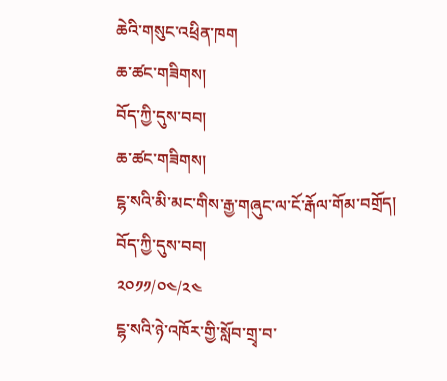ཆེའི་གསུང་འཕྲིན་ཁག
ཆ་ཚང་གཟིགས།
བོད་ཀྱི་དུས་བབ།
ཆ་ཚང་གཟིགས།
ངྷ་སའི་མི་མང་གིས་རྒྱ་གཞུང་ལ་ངོ་རྒོལ་གོམ་བགྲོད།
བོད་ཀྱི་དུས་བབ།
༢༠༡༡/༠༤/༢༤
ངྷ་སའི་ཉེ་འཁོར་གྱི་སློབ་གྲྭ་བ་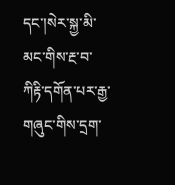དང་།སེར་སྐྱ་མི་མང་གིས་རྔ་བ་ཀིརྟི་དགོན་པར་རྒྱ་གཞུང་གིས་དྲག་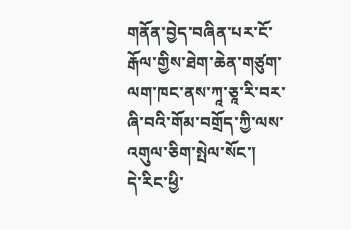གནོན་བྱེད་བཞིན་པར་ངོ་རྒོལ་གྱིས་ཐེག་ཆེན་གཙུག་ལག་ཁང་ནས་ཀཱ་ཅཱ་རི་བར་ཞི་བའི་གོམ་བགྲོད་ཀྱི་ལས་འགུལ་ཅིག་སྤེལ་སོང་།
དེ་རིང་ཕྱི་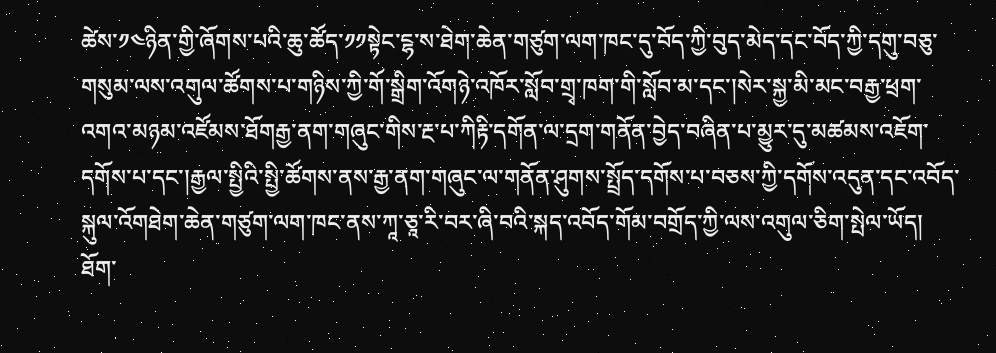ཚེས་༡༤ཉིན་གྱི་ཞོགས་པའི་ཆུ་ཚོད་༡༡སྟེང་ངྷ་ས་ཐེག་ཆེན་གཙུག་ལག་ཁང་དུ་བོད་ཀྱི་བུད་མེད་དང་བོད་ཀྱི་དགུ་བཅུ་གསུམ་ལས་འགུལ་ཚོགས་པ་གཉིས་ཀྱི་གོ་སྒྲིག་འོགཉེ་འཁོར་སློབ་གྲྭ་ཁག་གི་སློབ་མ་དང་།སེར་སྐྱ་མི་མང་བརྒྱ་ཕྲག་འགའ་མཉམ་འཛོམས་ཐོགརྒྱ་ནག་གཞུང་གིས་རྔ་པ་ཀིརྟི་དགོན་ལ་དྲག་གནོན་བྱེད་བཞིན་པ་མྱུར་དུ་མཚམས་འཇོག་དགོས་པ་དང་།རྒྱལ་སྤྱིའི་སྤྱི་ཚོགས་ནས་རྒྱ་ནག་གཞུང་ལ་གནོན་ཤུགས་སྤྲོད་དགོས་པ་བཅས་ཀྱི་དགོས་འདུན་དང་འབོད་སྐུལ་འོགཐེག་ཆེན་གཙུག་ལག་ཁང་ནས་ཀཱ་ཅཱ་རི་བར་ཞི་བའི་སྐད་འབོད་གོམ་བགྲོད་ཀྱི་ལས་འགུལ་ཅིག་སྤེལ་ཡོད།
ཐོག་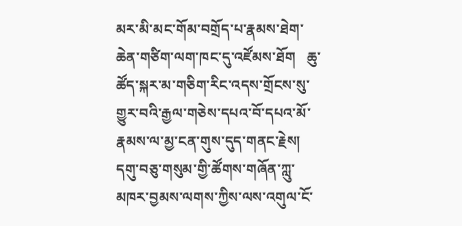མར་མི་མང་གོམ་བགྲོད་པ་རྣམས་ཐེག་ཆེན་གཙིག་ལག་ཁང་དུ་འཛོམས་ཐོག   ཆུ་ཚོད་སྐར་མ་གཅིག་རིང་འདས་གྲོངས་སུ་གྱུར་བའི་རྒྱལ་གཅེས་དཔའ་བོ་དཔའ་མོ་རྣམས་ལ་མྱ་ངན་གུས་དུད་གནང་རྗེས། དགུ་བཅུ་གསུམ་གྱི་ཚོགས་གཞོན་ཀླུ་མཁར་བྱམས་ལགས་ཀྱིས་ལས་འགུལ་ངོ་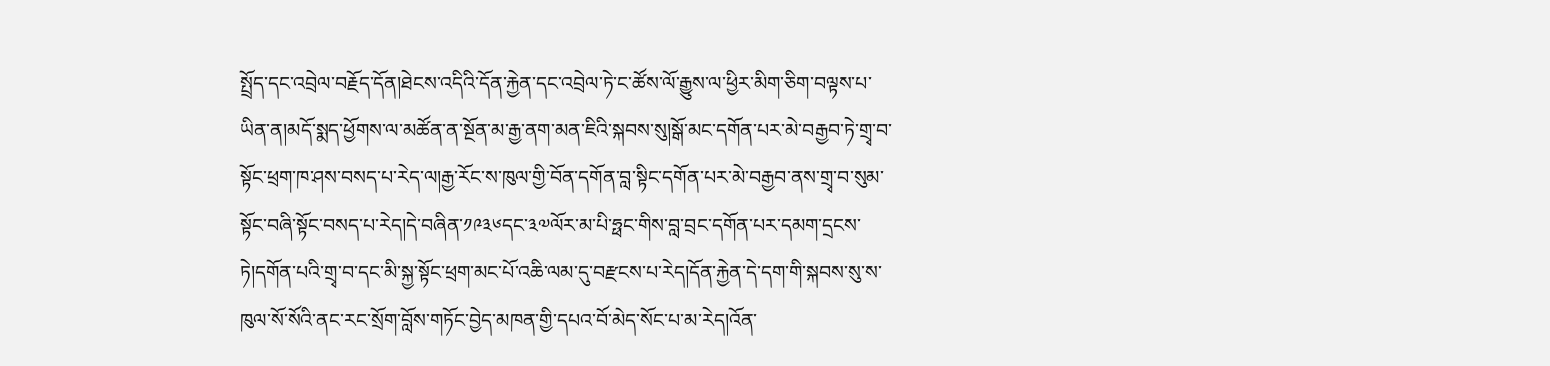སྤྲོད་དང་འབྲེལ་བརྗོད་དོན།ཐེངས་འདིའི་དོན་རྐྱེན་དང་འབྲེལ་ཏེ་ང་ཚོས་ལོ་རྒྱུས་ལ་ཕྱིར་མིག་ཅིག་བལྟས་པ་ཡིན་ན།མདོ་སྨད་ཕྱོགས་ལ་མཚོན་ན་སྔོན་མ་རྒྱ་ནག་མན་ཇིའི་སྐབས་སུ།སྒོ་མང་དགོན་པར་མེ་བརྒྱབ་ཏེ་གྲྭ་བ་སྟོང་ཕྲག་ཁ་ཤས་བསད་པ་རེད་ལ།རྒྱ་རོང་ས་ཁུལ་གྱི་བོན་དགོན་བླ་སྟིང་དགོན་པར་མེ་བརྒྱབ་ནས་གྲྭ་བ་སུམ་སྟོང་བཞི་སྟོང་བསད་པ་རེད།དེ་བཞིན་༡༩༣༦དང་༣༧ལོར་མ་པི་ཧྥང་གིས་བླ་བྲང་དགོན་པར་དམག་དྲངས་ཏེ།དགོན་པའི་གྲྭ་བ་དང་མི་སྐྱ་སྟོང་ཕྲག་མང་པོ་འཆི་ལམ་དུ་བརྫངས་པ་རེད།དོན་རྐྱེན་དེ་དག་གི་སྐབས་སུ་ས་ཁུལ་སོ་སོའི་ནང་རང་སྲོག་བློས་གཏོང་བྱེད་མཁན་གྱི་དཔའ་བོ་མེད་སོང་པ་མ་རེད།འོན་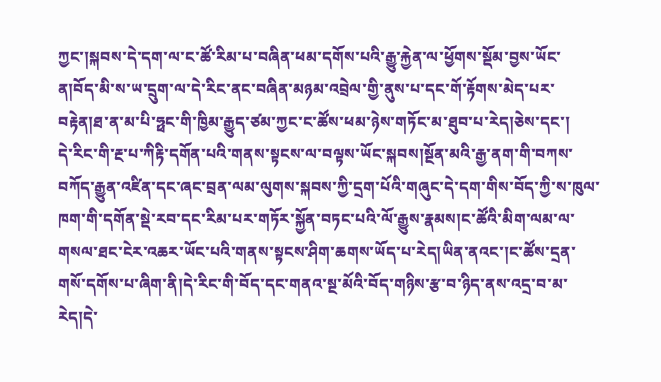ཀྱང་།སྐབས་དེ་དག་ལ་ང་ཚོ་རིམ་པ་བཞིན་ཕམ་དགོས་པའི་རྒྱུ་རྐྱེན་ལ་ཕྱོགས་སྡོམ་བྱས་ཡོང་ན།བོད་མི་ས་ཡ་དྲུག་ལ་དེ་རིང་ནང་བཞིན་མཉམ་འབྲེལ་གྱི་ནུས་པ་དང་གོ་རྟོགས་མེད་པར་བརྟེན།ཐ་ན་མ་པི་ཧྥང་གི་ཁྱིམ་རྒྱུད་ཙམ་ཀྱང་ང་ཚོས་ཕམ་ཉེས་གཏོང་མ་ཐུབ་པ་རེད།ཅེས་དང་།
དེ་རིང་གི་རྔ་པ་ཀིརྟི་དགོན་པའི་གནས་སྟངས་ལ་བལྟས་ཡོང་སྐབས།སྔོན་མའི་རྒྱ་ནག་གི་བཀས་བཀོད་རྒྱུན་འཛིན་དང་ཞང་བྲན་ལམ་ལུགས་སྐབས་ཀྱི་དྲག་པོའི་གཞུང་དེ་དག་གིས་བོད་ཀྱི་ས་ཁུལ་ཁག་གི་དགོན་སྡེ་རབ་དང་རིམ་པར་གཏོར་སྐྱོན་བཏང་པའི་ལོ་རྒྱུས་རྣམས།ང་ཚོའི་མིག་ལམ་ལ་གསལ་ཐང་ངེར་འཆར་ཡོང་པའི་གནས་སྟངས་ཤིག་ཆགས་ཡོད་པ་རེད།ཡིན་ནའང་།ང་ཚོས་དྲན་གསོ་དགོས་པ་ཞིག་ནི།དེ་རིང་གི་བོད་དང་གནའ་སྔ་མོའི་བོད་གཉིས་རྩ་བ་ཉིད་ནས་འདྲ་བ་མ་རེད།དེ་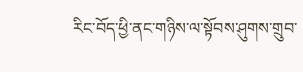རིང་བོད་ཕྱི་ནང་གཉིས་ལ་སྟོབས་ཤུགས་གྲུབ་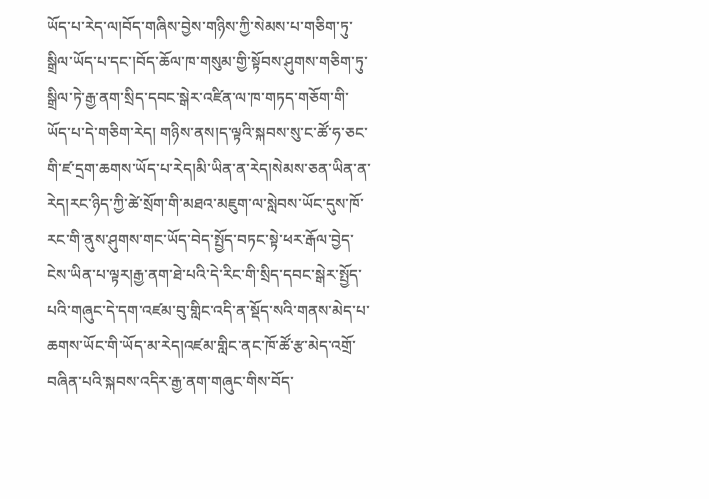ཡོད་པ་རེད་ལ།བོད་གཞིས་བྱེས་གཉིས་ཀྱི་སེམས་པ་གཅིག་ཏུ་སྒྲིལ་ཡོད་པ་དང་།བོད་ཆོལ་ཁ་གསུམ་གྱི་སྟོབས་ཤུགས་གཅིག་ཏུ་སྒྲིལ་ཏེ་རྒྱ་ནག་སྲིད་དབང་སྒེར་འཛིན་ལ་ཁ་གཏད་གཅོག་གི་ཡོད་པ་དེ་གཅིག་རེད། གཉིས་ནས།ད་ལྟའི་སྐབས་སུ་ང་ཚོ་ཧ་ཅང་གི་ཛ་དྲག་ཆགས་ཡོད་པ་རེད།མི་ཡིན་ན་རེད།སེམས་ཅན་ཡིན་ན་རེད།རང་ཉིད་ཀྱི་ཚེ་སྲོག་གི་མཐའ་མཇུག་ལ་སླེབས་ཡོང་དུས་ཁོ་རང་གི་ནུས་ཤུགས་གང་ཡོད་བེད་སྤྱོད་བཏང་སྟེ་ཕར་རྒོལ་བྱེད་ངེས་ཡིན་པ་ལྟར།རྒྱ་ནག་ཐེ་པའི་དེ་རིང་གི་སྲིད་དབང་སྒེར་སྤྱོད་པའི་གཞུང་དེ་དག་འཛམ་བུ་གླིང་འདི་ན་སྡོད་སའི་གནས་མེད་པ་ཆགས་ཡོང་གི་ཡོད་མ་རེད།འཛམ་གླིང་ནང་ཁོ་ཚོ་རྩ་མེད་འགྲོ་བཞིན་པའི་སྐབས་འདིར་རྒྱ་ནག་གཞུང་གིས་བོད་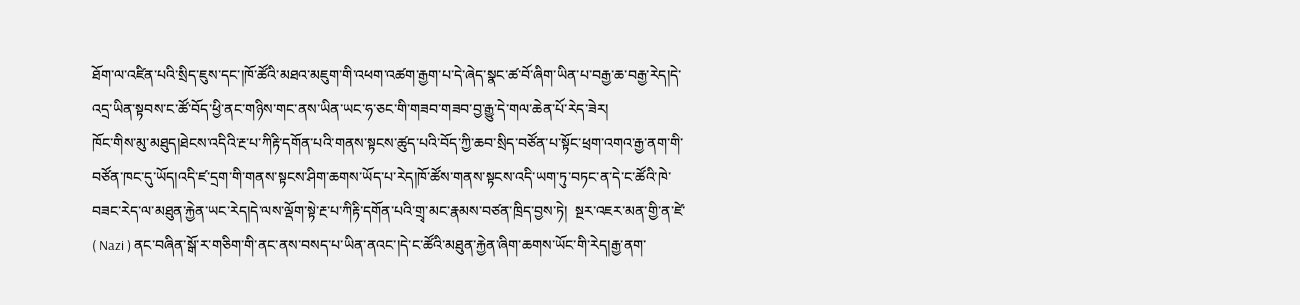ཐོག་ལ་འཛིན་པའི་སྲིད་ཇུས་དང་།ཁོ་ཚོའི་མཐའ་མཇུག་གི་འཕག་འཚག་རྒྱག་པ་དེ་ཞེད་སྣང་ཚ་བོ་ཞིག་ཡིན་པ་བརྒྱ་ཆ་བརྒྱ་རེད།དེ་འདྲ་ཡིན་སྟབས་ང་ཚོ་བོད་ཕྱི་ནང་གཉིས་གང་ནས་ཡིན་ཡང་ཧ་ཅང་གི་གཟབ་གཟབ་བྱ་རྒྱུ་དེ་གལ་ཆེན་པོ་རེད་ཟེར།
ཁོང་གིས་མུ་མཐུད།ཐེངས་འདིའི་རྔ་པ་ཀིརྟི་དགོན་པའི་གནས་སྟངས་ཚུད་པའི་བོད་ཀྱི་ཆབ་སྲིད་བཙོན་པ་སྟོང་ཕྲག་འགའ་རྒྱ་ནག་གི་བཙོན་ཁང་དུ་ཡོད།འདི་ཛ་དྲག་གི་གནས་སྟངས་ཤིག་ཆགས་ཡོད་པ་རེད།ཁོ་ཚོས་གནས་སྟངས་འདི་ཡག་ཏུ་བཏང་ན་དེ་ང་ཚོའི་ཁེ་བཟང་རེད་ལ་མཐུན་རྐྱེན་ཡང་རེད།དེ་ལས་ལྡོག་སྟེ་རྔ་པ་ཀིརྟི་དགོན་པའི་གྲྭ་མང་རྣམས་བཙན་ཁྲིད་བྱས་ཏེ།  སྔར་འཇར་མན་གྱི་ན་ཛེ་ ( Nazi ) ནང་བཞིན་སྒོ་ར་གཅིག་གི་ནང་ནས་བསད་པ་ཡིན་ནའང་།དེ་ང་ཚོའི་མཐུན་རྐྱེན་ཞིག་ཆགས་ཡོང་གི་རེད།རྒྱ་ནག་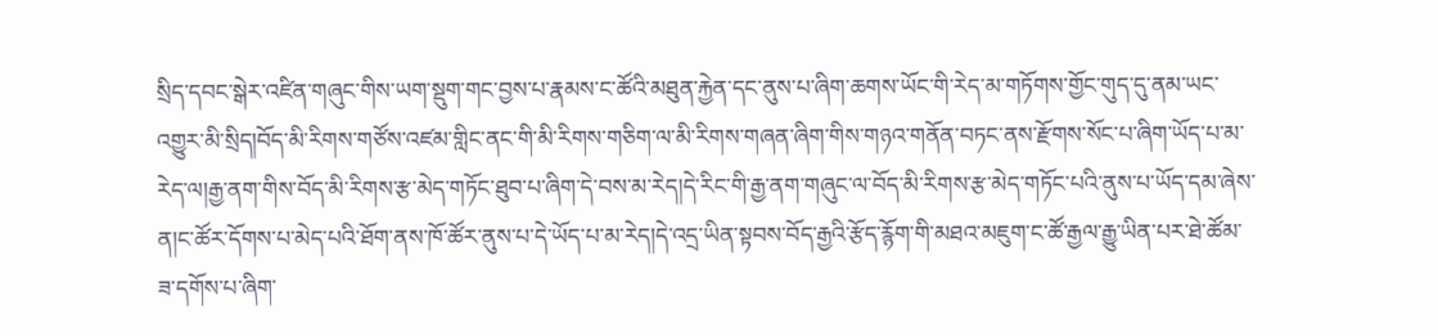སྲིད་དབང་སྒེར་འཛིན་གཞུང་གིས་ཡག་སྡུག་གང་བྱས་པ་རྣམས་ང་ཚོའི་མཐུན་རྐྱེན་དང་ནུས་པ་ཞིག་ཆགས་ཡོང་གི་རེད་མ་གཏོགས་གྱོང་གུད་དུ་ནམ་ཡང་འགྱུར་མི་སྲིད།བོད་མི་རིགས་གཙོས་འཛམ་གླིང་ནང་གི་མི་རིགས་གཅིག་ལ་མི་རིགས་གཞན་ཞིག་གིས་གཉའ་གནོན་བཏང་ནས་རྫོགས་སོང་པ་ཞིག་ཡོད་པ་མ་རེད་ལ།རྒྱ་ནག་གིས་བོད་མི་རིགས་རྩ་མེད་གཏོང་ཐུབ་པ་ཞིག་དེ་བས་མ་རེད།དེ་རིང་གི་རྒྱ་ནག་གཞུང་ལ་བོད་མི་རིགས་རྩ་མེད་གཏོང་པའི་ནུས་པ་ཡོད་དམ་ཞེས་ན།ང་ཚོར་དོགས་པ་མེད་པའི་ཐོག་ནས་ཁོ་ཚོར་ནུས་པ་དེ་ཡོད་པ་མ་རེད།དེ་འདྲ་ཡིན་སྟབས་བོད་རྒྱའི་རྩོད་རྙོག་གི་མཐའ་མཇུག་ང་ཚོ་རྒྱལ་རྒྱུ་ཡིན་པར་ཐེ་ཚོམ་ཟ་དགོས་པ་ཞིག་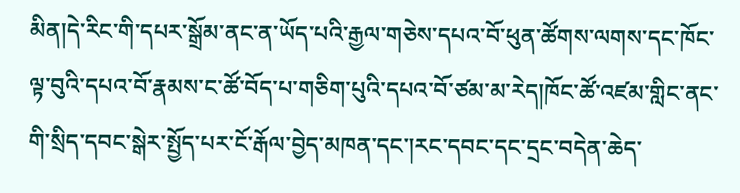མིན།དེ་རིང་གི་དཔར་སྒྲོམ་ནང་ན་ཡོད་པའི་རྒྱལ་གཅེས་དཔའ་བོ་ཕུན་ཚོགས་ལགས་དང་ཁོང་ལྟ་བུའི་དཔའ་བོ་རྣམས་ང་ཚོ་བོད་པ་གཅིག་པུའི་དཔའ་བོ་ཙམ་མ་རེད།ཁོང་ཚོ་འཛམ་གླིང་ནང་གི་སྲིད་དབང་སྒེར་སྤྱོད་པར་ངོ་རྒོལ་བྱེད་མཁན་དང་།རང་དབང་དང་དྲང་བདེན་ཆེད་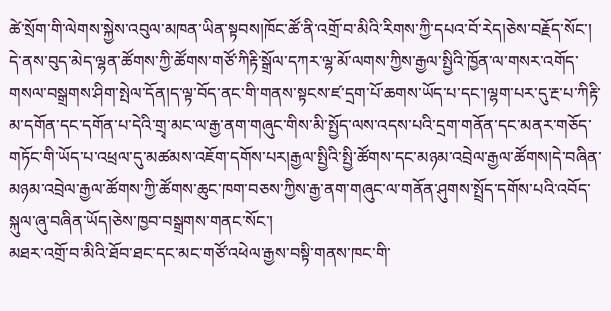ཚེ་སྲོག་གི་ལེགས་སྐྱེས་འབུལ་མཁན་ཡིན་སྟབས།ཁོང་ཚོ་ནི་འགྲོ་བ་མིའི་རིགས་ཀྱི་དཔའ་བོ་རེད།ཅེས་བརྗོད་སོང་།
དེ་ནས་བུད་མེད་ལྷན་ཚོགས་ཀྱི་ཚོགས་གཙོ་ཀིརྟི་སྒྲོལ་དཀར་ལྷ་མོ་ལགས་ཀྱིས་རྒྱལ་སྤྱིའི་ཁྱོན་ལ་གསར་འགོད་གསལ་བསྒྲགས་ཤིག་སྤེལ་དོན།ད་ལྟ་བོད་ནང་གི་གནས་སྟངས་ཛ་དྲག་པོ་ཆགས་ཡོད་པ་དང་།ལྷག་པར་དུ་རྔ་པ་ཀིརྟི་མ་དགོན་དང་དགོན་པ་དེའི་གྲྭ་མང་ལ་རྒྱ་ནག་གཞུང་གིས་མི་སྤྱོད་ལས་འདས་པའི་དྲག་གནོན་དང་མནར་གཅོད་གཏོང་གི་ཡོད་པ་འཕྲལ་དུ་མཚམས་འཇོག་དགོས་པར།རྒྱལ་སྤྱིའི་སྤྱི་ཚོགས་དང་མཉམ་འབྲེལ་རྒྱལ་ཚོགས།དེ་བཞིན་མཉམ་འབྲེལ་རྒྱལ་ཚོགས་ཀྱི་ཚོགས་ཆུང་ཁག་བཅས་ཀྱིས་རྒྱ་ནག་གཞུང་ལ་གནོན་ཤུགས་སྤྲོད་དགོས་པའི་འབོད་སྐུལ་ཞུ་བཞིན་ཡོད།ཅེས་ཁྱབ་བསྒྲགས་གནང་སོང་།
མཐར་འགྲོ་བ་མིའི་ཐོབ་ཐང་དང་མང་གཙོ་འཕེལ་རྒྱས་བསྟི་གནས་ཁང་གི་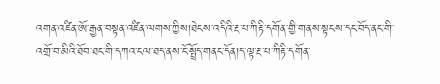འགན་འཛིན་ཨོ་རྒྱན་བསྟན་འཛིན་ལགས་ཀྱིས།ཐེངས་འདིའི་རྔ་པ་ཀིརྟི་དགོན་གྱི་གནས་སྟངས་དང་བོད་ནང་གི་འགྲོ་བ་མིའི་ཐོབ་ཐང་གི་དཀའ་ངལ་ཐད་ནས་ངོ་སྤྲོད་གནང་དོན།ད་ལྟ་རྔ་པ་ཀིརྟི་དགོན་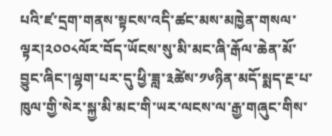པའི་ཛ་དྲག་གནས་སྟངས་འདི་ཚང་མས་མཁྱེན་གསལ་ལྟར།༢༠༠༨ལོར་བོད་ཡོངས་སུ་མི་མང་ཞི་རྒོལ་ཆེན་མོ་བྱུང་ཞིང་།ལྷག་པར་དུ་ཕྱི་ཟླ་༣ཚེས་༡༦ཉིན་མདོ་སྨད་རྔ་པ་ཁུལ་གྱི་སེར་སྐྱ་མི་མང་གི་ཡར་ལངས་ལ་རྒྱ་གཞུང་གིས་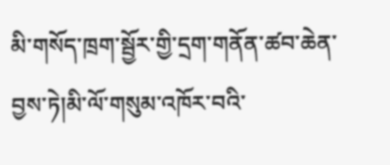མི་གསོད་ཁྲག་སྦྱོར་གྱི་དྲག་གནོན་ཚབ་ཆེན་བྱས་ཏེ།མི་ལོ་གསུམ་འཁོར་བའི་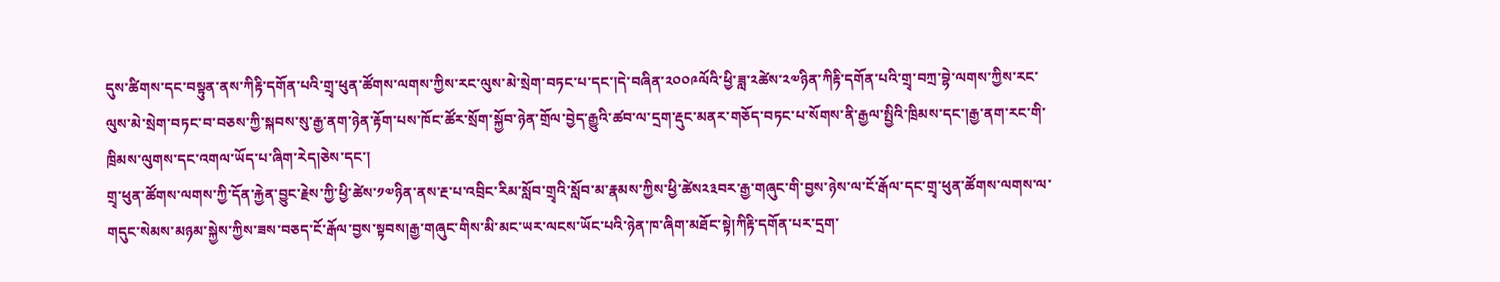དུས་ཚིགས་དང་བསྟུན་ནས་ཀིརྟི་དགོན་པའི་གྲྭ་ཕུན་ཚོགས་ལགས་ཀྱིས་རང་ལུས་མེ་སྲེག་བཏང་པ་དང་།དེ་བཞིན་༢༠༠༩ལོའི་ཕྱི་ཟླ་༢ཚེས་༢༧ཉིན་ཀིརྟི་དགོན་པའི་གྲྭ་བཀྲ་བྷེ་ལགས་ཀྱིས་རང་ལུས་མེ་སྲེག་བཏང་བ་བཅས་ཀྱི་སྐབས་སུ་རྒྱ་ནག་ཉེན་རྟོག་པས་ཁོང་ཚོར་སྲོག་སྐྱོབ་ཉེན་གྲོལ་བྱེད་རྒྱུའི་ཚབ་ལ་དྲག་རྡུང་མནར་གཅོད་བཏང་པ་སོགས་ནི་རྒྱལ་སྤྱིའི་ཁྲིམས་དང་།རྒྱ་ནག་རང་གི་ཁྲིམས་ལུགས་དང་འགལ་ཡོད་པ་ཞིག་རེད།ཅེས་དང་།
གྲྭ་ཕུན་ཚོགས་ལགས་ཀྱི་དོན་རྐྱེན་བྱུང་རྗེས་ཀྱི་ཕྱི་ཚེས་༡༧ཉིན་ནས་རྔ་པ་འབྲིང་རིམ་སློབ་གྲྭའི་སློབ་མ་རྣམས་ཀྱིས་ཕྱི་ཚེས༢༣བར་རྒྱ་གཞུང་གི་བྱས་ཉེས་ལ་ངོ་རྒོལ་དང་གྲྭ་ཕུན་ཚོགས་ལགས་ལ་གདུང་སེམས་མཉམ་སྐྱེས་ཀྱིས་ཟས་བཅད་ངོ་རྒོལ་བྱས་སྟབས།རྒྱ་གཞུང་གིས་མི་མང་ཡར་ལངས་ཡོང་པའི་ཉེན་ཁ་ཞིག་མཐོང་སྟེ།ཀིརྟི་དགོན་པར་དྲག་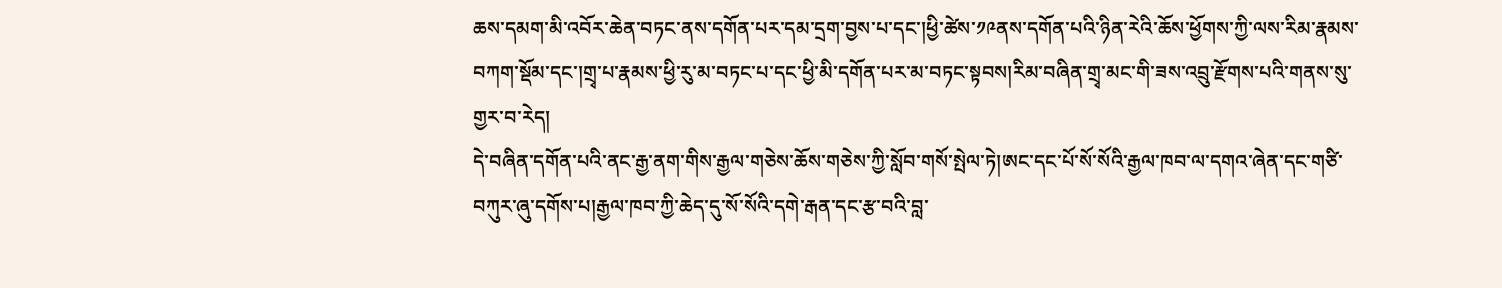ཆས་དམག་མི་འབོར་ཆེན་བཏང་ནས་དགོན་པར་དམ་དྲག་བྱས་པ་དང་།ཕྱི་ཚེས་༡༩ནས་དགོན་པའི་ཉིན་རེའི་ཆོས་ཕྱོགས་ཀྱི་ལས་རིམ་རྣམས་བཀག་སྡོམ་དང་།གྲྭ་པ་རྣམས་ཕྱི་རུ་མ་བཏང་པ་དང་ཕྱི་མི་དགོན་པར་མ་བཏང་སྟབས།རིམ་བཞིན་གྲྭ་མང་གི་ཟས་འབྲུ་རྫོགས་པའི་གནས་སུ་གྱར་བ་རེད།
དེ་བཞིན་དགོན་པའི་ནང་རྒྱ་ནག་གིས་རྒྱལ་གཅེས་ཆོས་གཅེས་ཀྱི་སློབ་གསོ་སྤེལ་ཏེ།ཨང་དང་པོ་སོ་སོའི་རྒྱལ་ཁབ་ལ་དགའ་ཞེན་དང་གཙི་བཀུར་ཞུ་དགོས་པ།རྒྱལ་ཁབ་ཀྱི་ཆེད་དུ་སོ་སོའི་དགེ་རྒན་དང་རྩ་བའི་བླ་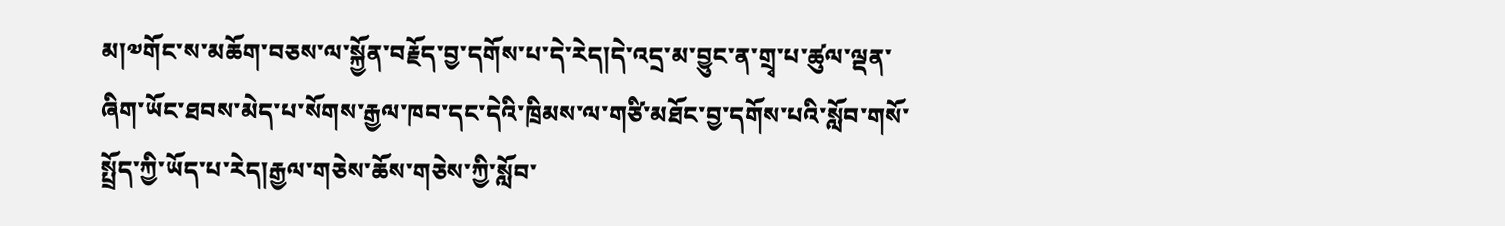མ།༧གོང་ས་མཆོག་བཅས་ལ་སྐྱོན་བརྗོད་བྱ་དགོས་པ་དེ་རེད།དེ་འདྲ་མ་བྱུང་ན་གྲྭ་པ་ཚུལ་ལྡན་ཞིག་ཡོང་ཐབས་མེད་པ་སོགས་རྒྱལ་ཁབ་དང་དེའི་ཁྲིམས་ལ་གཙི་མཐོང་བྱ་དགོས་པའི་སློབ་གསོ་སྤྲོད་ཀྱི་ཡོད་པ་རེད།རྒྱལ་གཅེས་ཆོས་གཅེས་ཀྱི་སློབ་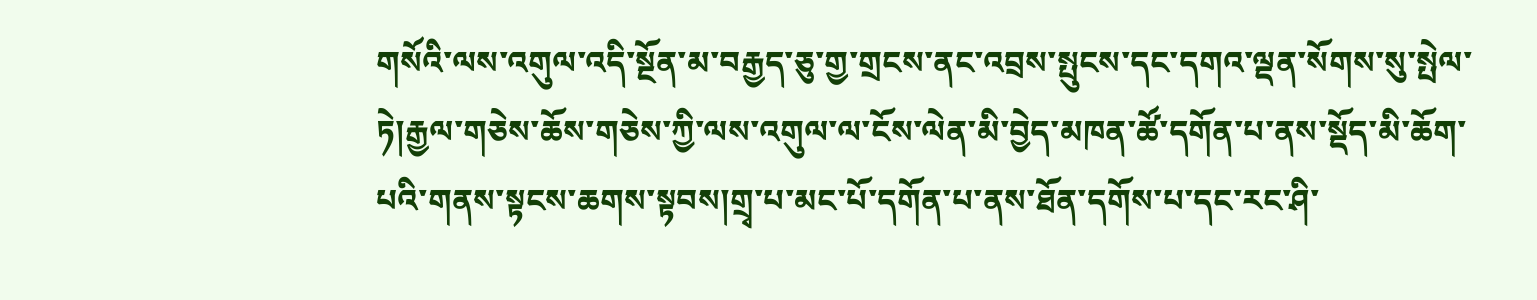གསོའི་ལས་འགུལ་འདི་སྔོན་མ་བརྒྱད་ཅུ་གྱ་གྲངས་ནང་འབྲས་སྤུངས་དང་དགའ་ལྡན་སོགས་སུ་སྤེལ་ཏེ།རྒྱལ་གཅེས་ཆོས་གཅེས་ཀྱི་ལས་འགུལ་ལ་ངོས་ལེན་མི་བྱེད་མཁན་ཚོ་དགོན་པ་ནས་སྡོད་མི་ཆོག་པའི་གནས་སྟངས་ཆགས་སྟབས།གྲྭ་པ་མང་པོ་དགོན་པ་ནས་ཐོན་དགོས་པ་དང་རང་ཤི་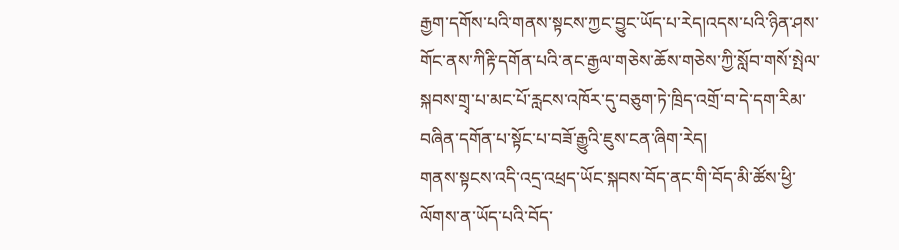རྒྱག་དགོས་པའི་གནས་སྟངས་ཀྱང་བྱུང་ཡོད་པ་རེད།འདས་པའི་ཉིན་ཤས་གོང་ནས་ཀིརྟི་དགོན་པའི་ནང་རྒྱལ་གཅེས་ཆོས་གཅེས་ཀྱི་སློབ་གསོ་སྤེལ་སྐབས་གྲྭ་པ་མང་པོ་རླངས་འཁོར་དུ་བཅུག་ཏེ་ཁྲིད་འགྲོ་བ་དེ་དག་རིམ་བཞིན་དགོན་པ་སྟོང་པ་བཟོ་རྒྱུའི་ཇུས་ངན་ཞིག་རེད།
གནས་སྟངས་འདི་འདྲ་འཕྲད་ཡོང་སྐབས་བོད་ནང་གི་བོད་མི་ཚོས་ཕྱི་ལོགས་ན་ཡོད་པའི་བོད་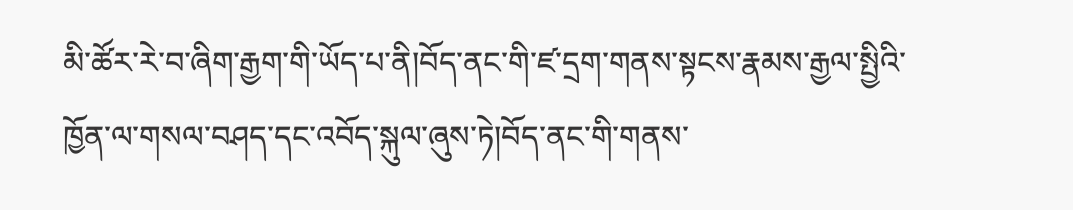མི་ཚོར་རེ་བ་ཞིག་རྒྱག་གི་ཡོད་པ་ནི།བོད་ནང་གི་ཛ་དྲག་གནས་སྟངས་རྣམས་རྒྱལ་སྤྱིའི་ཁྱོན་ལ་གསལ་བཤད་དང་འབོད་སྐུལ་ཞུས་ཏེ།བོད་ནང་གི་གནས་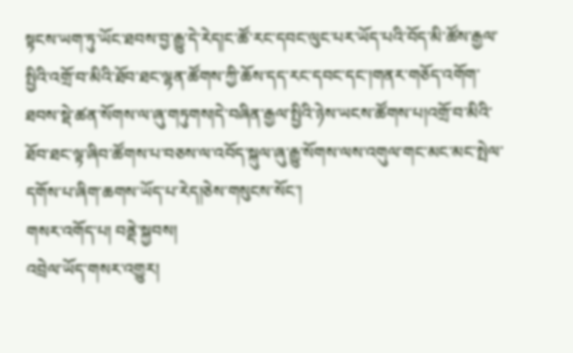སྟངས་ཡག་ཏུ་ཡོང་ཐབས་བྱ་རྒྱུ་དེ་རེད།ང་ཚོ་རང་དབང་ལུང་པར་ཡོད་པའི་བོད་མི་ཚོས་རྒྱལ་སྤྱིའི་འགྲོ་བ་མིའི་ཐོབ་ཐང་ལྷན་ཚོགས་ཀྱི་ཆོས་དད་རང་དབང་དང་།གནར་གཅོད་འགོག་ཐབས་སྡེ་ཚན་སོགས་ལ་ཞུ་གཏུགས།དེ་བཞིན་རྒྱལ་སྤྱིའི་ཉེས་ཡངས་ཚོགས་པ།འགྲོ་བ་མིའི་ཐོབ་ཐང་ལྟ་ཞིབ་ཚོགས་པ་བཅས་ལ་འབོད་སྐུལ་ཞུ་རྒྱུ་སོགས་ལས་འགུལ་གང་མང་མང་སྤེལ་དགོས་པ་ཞིག་ཆགས་ཡོད་པ་རེད།ཅེས་གསུངས་སོང་།
གསར་འགོད་པ། བནྡེ་སྐྱབས།
འབྲེལ་ཡོད་གསར་འགྱུར།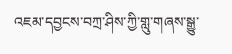འཇམ་དབྱངས་བཀྲ་ཤིས་ཀྱི་གླུ་གཞས་སྒྱུ་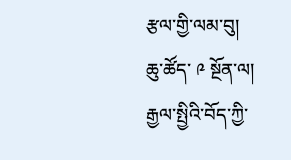རྩལ་གྱི་ལམ་བུ།
ཆུ་ཚོད་ ༩ སྔོན་ལ།
རྒྱལ་སྤྱིའི་བོད་ཀྱི་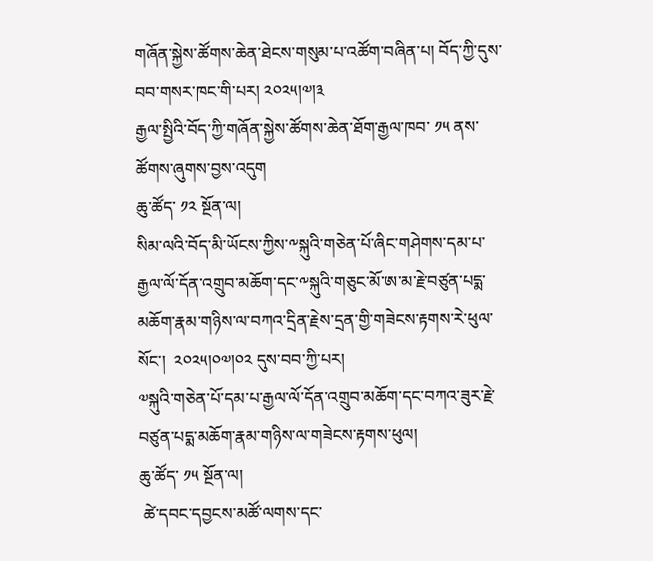གཞོན་སྐྱེས་ཚོགས་ཆེན་ཐེངས་གསུམ་པ་འཚོག་བཞིན་པ། བོད་ཀྱི་དུས་བབ་གསར་ཁང་གི་པར། ༢༠༢༥།༧།༣
རྒྱལ་སྤྱིའི་བོད་ཀྱི་གཞོན་སྐྱེས་ཚོགས་ཆེན་ཐོག་རྒྱལ་ཁབ་ ༡༥ ནས་ཚོགས་ཞུགས་བྱས་འདུག
ཆུ་ཚོད་ ༡༢ སྔོན་ལ།
སིམ་ལའི་བོད་མི་ཡོངས་ཀྱིས་༸སྐུའི་གཅེན་པོ་ཞིང་གཤེགས་དམ་པ་རྒྱལ་ལོ་དོན་འགྲུབ་མཆོག་དང་༸སྐུའི་གཅུང་མོ་ཨ་མ་རྗེ་བཙུན་པདྨ་མཆོག་རྣམ་གཉིས་ལ་བཀའ་དྲིན་རྗེས་དྲན་གྱི་གཟེངས་རྟགས་རེ་ཕུལ་སོང་།  ༢༠༢༥།༠༧།༠༢ དུས་བབ་ཀྱི་པར།
༧སྐུའི་གཅེན་པོ་དམ་པ་རྒྱལ་ལོ་དོན་འགྲུབ་མཆོག་དང་བཀའ་ཟུར་རྗེ་བཙུན་པདྨ་མཆོག་རྣམ་གཉིས་ལ་གཟེངས་རྟགས་ཕུལ།
ཆུ་ཚོད་ ༡༥ སྔོན་ལ།
 ཚེ་དབང་དབྱངས་མཚོ་ལགས་དང་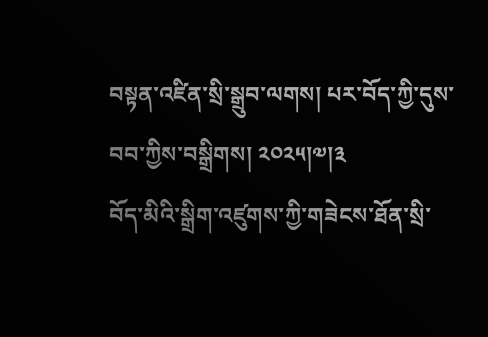བསྟན་འཛིན་སྲི་སྒྲུབ་ལགས། པར་བོད་ཀྱི་དུས་བབ་ཀྱིས་བསྒྲིགས། ༢༠༢༥།༧།༣
བོད་མིའི་སྒྲིག་འཛུགས་ཀྱི་གཟེངས་ཐོན་སྲི་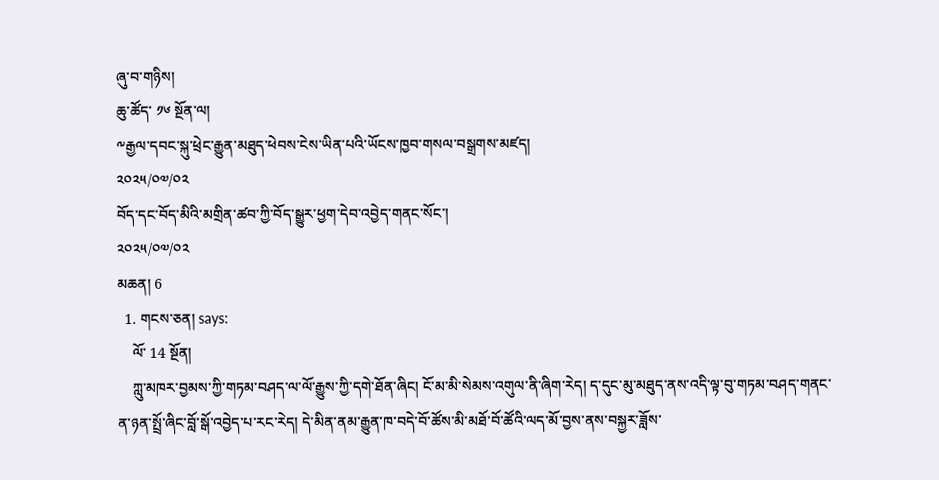ཞུ་བ་གཉིས།
ཆུ་ཚོད་ ༡༦ སྔོན་ལ།
༸རྒྱལ་དབང་སྐུ་ཕྲེང་རྒྱུན་མཐུད་ཕེབས་ངེས་ཡིན་པའི་ཡོངས་ཁྱབ་གསལ་བསྒྲགས་མཛད།
༢༠༢༥/༠༧/༠༢
བོད་དང་བོད་མིའི་མགྲིན་ཚབ་ཀྱི་བོད་སྒྱུར་ཕྱག་དེབ་འབྱེད་གནང་སོང་།
༢༠༢༥/༠༧/༠༢
མཆན། 6
  1. གངས་ཅན། says:
    ལོ་ 14 སྔོན།
    ཀླུ་མཁར་བྱམས་ཀྱི་གཏམ་བཤད་ལ་ལོ་རྒྱུས་ཀྱི་དགེ་ཐོན་ཞིང། ངོ་མ་མི་སེམས་འགུལ་ནི་ཞིག་རེད། ད་དུང་མུ་མཐུད་ནས་འདི་ལྟ་བུ་གཏམ་བཤད་གནང་ན་ཉན་སྤྲོ་ཞིང་བློ་སྒོ་འབྱེད་པ་རང་རེད། དེ་མིན་ནམ་རྒྱུན་ཁ་བདེ་བོ་ཚོས་མི་མཐོ་བོ་ཚོའི་ལད་མོ་བྱས་ནས་བསྐྱར་ཟློས་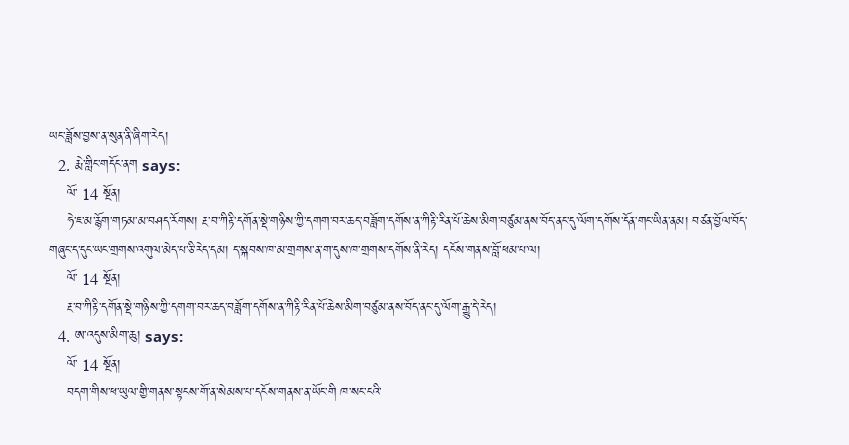ཡང་ཟློས་བྱས་ན་སུན་ནི་ཞིག་རེད།
  2. རྨེ་གླིང་གདོང་ནག says:
    ལོ་ 14 སྔོན།
    ཧེ་ཇ་མ་རྙོག་གཏམ་མ་བཤད་རོགས། རྔ་བ་ཀིརྟི་དགོན་སྡེ་གཉིས་ཀྱི་དགག་བར་ཆད་བཟློག་དགོས་ན་ཀིརྟི་རིན་པོ་ཆེས་མིག་བཙུམ་ནས་བོད་ནང་དུ་ལོག་དགོས་དོན་གང་ཡིན་ནམ། བཙན་བྱོལ་བོད་གཞུང་ད་དུང་ཡང་གྲགས་འགུལ་མེད་པ་ཅི་རེད་དམ། ད་སྐབས་ཁ་མ་གྲགས་ན་ག་དུས་ཁ་གྲགས་དགོས་ནི་རེད། དངོས་གནས་བློ་ཕམ་པ་ལ།
    ལོ་ 14 སྔོན།
    རྔ་བ་ཀིརྟི་དགོན་སྡེ་གཉིས་ཀྱི་དགག་བར་ཆད་བཟློག་དགོས་ན་ཀིརྟི་རིན་པོ་ཆེས་མིག་བཙུམ་ནས་བོད་ནང་དུ་ལོག་རྒྱུ་དེ་རེད།
  4. ཨ་འདུས་མིག་ཆུ། says:
    ལོ་ 14 སྔོན།
    བདག་གིས་ཕ་ཡུལ་གྱི་གནས་སྟངས་གོ་ན་སེམས་པ་དངོས་གནས་ན་ཡོང་གི ཁ་སང་ངའི་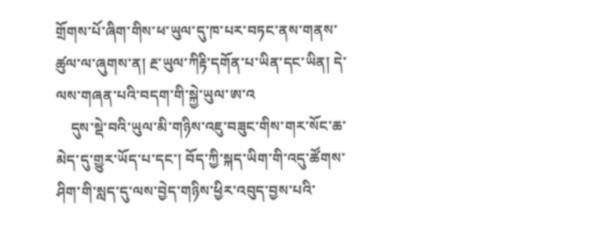གྲོགས་པོ་ཞིག་གིས་ཕ་ཡུལ་དུ་ཁ་པར་བཏང་ནས་གནས་ཚུལ་ལ་ཞུགས་ན། རྔ་ཡུལ་ཀིརྟི་དགོན་པ་ཡིན་དང་ཡིན། དེ་ལས་གཞན་པའི་བདག་གི་སྐྱེ་ཡུལ་ཨ་འ
    དུས་སྡེ་བའི་ཡུལ་མི་གཉིས་འཇུ་བཟུང་གིས་གར་སོང་ཆ་མེད་དུ་གྱུར་ཡོད་པ་དང་། བོད་ཀྱི་སྐད་ཡིག་གི་འདུ་ཚོགས་ཤིག་གི་སླད་དུ་ལས་བྱེད་གཉིས་ཕྱིར་འབུད་བྱས་པའི་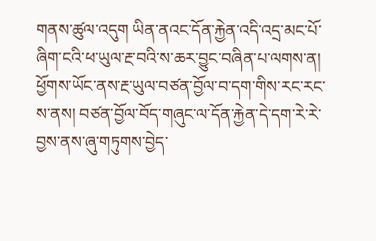གནས་ཚུལ་འདུག ཡིན་ནའང་དོན་རྐྱེན་འདི་འདྲ་མང་པོ་ཞིག་ངའི་ཕ་ཡུལ་རྔ་བའི་ས་ཆར་བྱུང་བཞིན་པ་ལགས་ན། ཕྱོགས་ཡོང་ནས་རྔ་ཡུལ་བཙན་བྱོལ་བ་དག་གིས་རང་རང་ས་ནས། བཙན་བྱོལ་བོད་གཞུང་ལ་དོན་རྐྱེན་དེ་དག་རེ་རེ་བྱས་ནས་ཞུ་གཏུགས་བྱེད་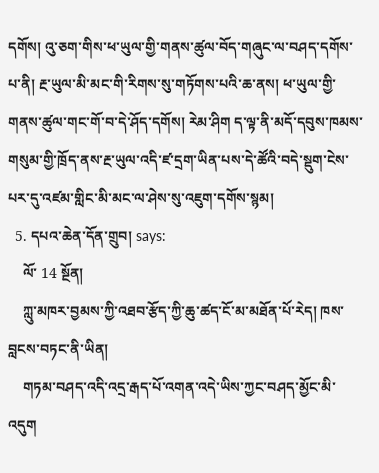དགོས། འུ་ཅག་གིས་ཕ་ཡུལ་གྱི་གནས་ཚུལ་བོད་གཞུང་ལ་བཤད་དགོས་པ་ནི། རྔ་ཡུལ་མི་མང་གི་རིགས་སུ་གཏོགས་པའི་ཆ་ནས། ཕ་ཡུལ་གྱི་གནས་ཚུལ་གང་གོ་བ་དེ་ཤོད་དགོས། རེམ་ཤིག ད་ལྟ་ནི་མདོ་དབུས་ཁམས་གསུམ་གྱི་ཁྲོད་ནས་རྔ་ཡུལ་འདི་ཛ་དྲག་ཡིན་པས་དེ་ཚོའི་བདེ་སྡུག་ངེས་པར་དུ་འཛམ་གླིང་མི་མང་ལ་ཤེས་སུ་འཇུག་དགོས་སྙམ།
  5. དཔའ་ཆེན་དོན་གྲུབ། says:
    ལོ་ 14 སྔོན།
    ཀླུ་མཁར་བྱམས་ཀྱི་འཐབ་རྩོད་ཀྱི་ཆུ་ཚད་ངོ་མ་མཐོན་པོ་རེད། ཁས་བླངས་བཏང་ནི་ཡིན།
    གཏམ་བཤད་འདི་འདྲ་རྒད་པོ་འགན་འདེ་ཡིས་ཀྱང་བཤད་མྱོང་མི་འདུག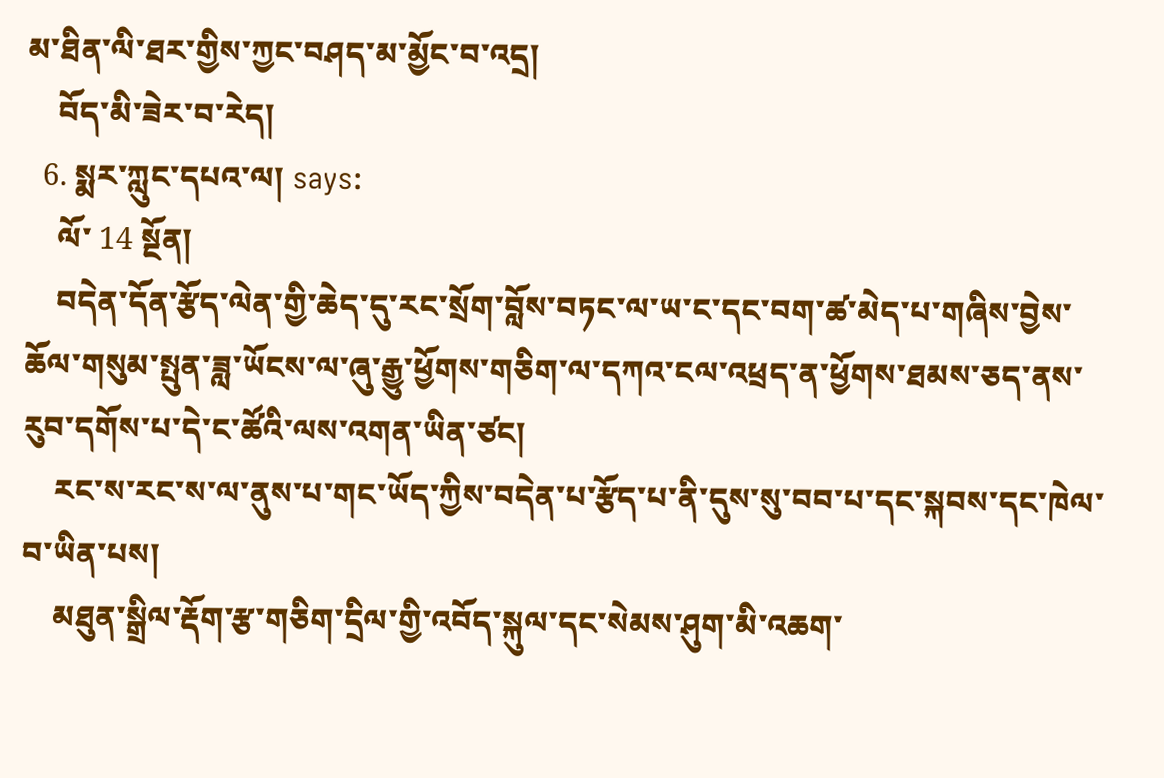མ་ཐིན་ལི་ཐར་གྱིས་ཀྱང་བཤད་མ་མྱོང་བ་འདྲ།
    བོད་མི་ཟེར་བ་རེད།
  6. སྨར་ཀླུང་དཔའ་ལ། says:
    ལོ་ 14 སྔོན།
    བདེན་དོན་རྩོད་ལེན་གྱི་ཆེད་དུ་རང་སྲོག་བློས་བཏང་ལ་ཡ་ང་དང་བག་ཚ་མེད་པ་གཞིས་བྱེས་ཆོལ་གསུམ་སྤུན་ཟླ་ཡོངས་ལ་ཞུ་རྒྱུ་ཕྱོགས་གཅིག་ལ་དཀའ་ངལ་འཕྲད་ན་ཕྱོགས་ཐམས་ཅད་ནས་རུབ་དགོས་པ་དེ་ང་ཚོའི་ལས་འགན་ཡིན་ཙང།
    རང་ས་རང་ས་ལ་ནུས་པ་གང་ཡོད་ཀྱིས་བདེན་པ་རྩོད་པ་ནི་དུས་སུ་བབ་པ་དང་སྐབས་དང་ཁེལ་བ་ཡིན་པས།
    མཐུན་སྒྲིལ་རྡོག་རྩ་གཅིག་དྲིལ་གྱི་འབོད་སྐུལ་དང་སེམས་ཤུག་མི་འཆག་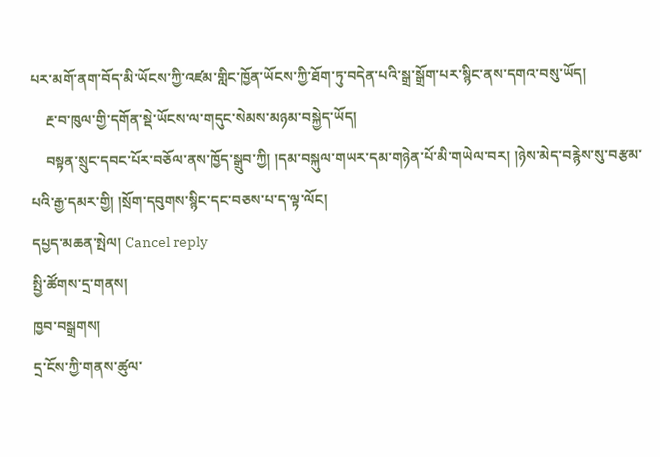པར་མགོ་ནག་བོད་མི་ཡོངས་ཀྱི་འཛམ་གླིང་ཁྱོན་ཡོངས་ཀྱི་ཐོག་ཏུ་བདེན་པའི་སྒྲ་སྒྲོག་པར་སྙིང་ནས་དགའ་བསུ་ཡོད།
    རྔ་བ་ཁུལ་གྱི་དགོན་སྡེ་ཡོངས་ལ་གདུང་སེམས་མཉམ་བསྐྱེད་ཡོད།
    བསྟན་སྲུང་དབང་པོར་བཅོལ་ནས་ཁྱོད་སྒྲུབ་ཀྱི། །དམ་བསྐུལ་གཡར་དམ་གཉེན་པོ་མི་གཡེལ་བར། །ཉེས་མེད་བརྙེས་སུ་བརྩམ་པའི་རྒྱ་དམར་གྱི། །སྲོག་དབུགས་སྙིང་དང་བཅས་པ་ད་ལྟ་ལོང།
དཔྱད་མཆན་སྤེལ། Cancel reply
སྤྱི་ཚོགས་དྲ་གནས།
ཁྱབ་བསྒྲགས།
དྲ་ངོས་ཀྱི་གནས་ཚུལ་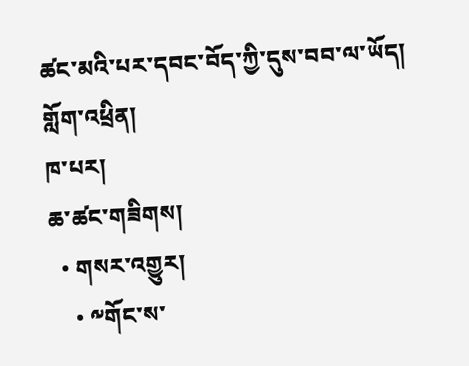ཚང་མའི་པར་དབང་བོད་ཀྱི་དུས་བབ་ལ་ཡོད།
གློག་འཕྲིན།
ཁ་པར།
ཆ་ཚང་གཟིགས།
  • གསར་འགྱུར།
    • ༸གོང་ས་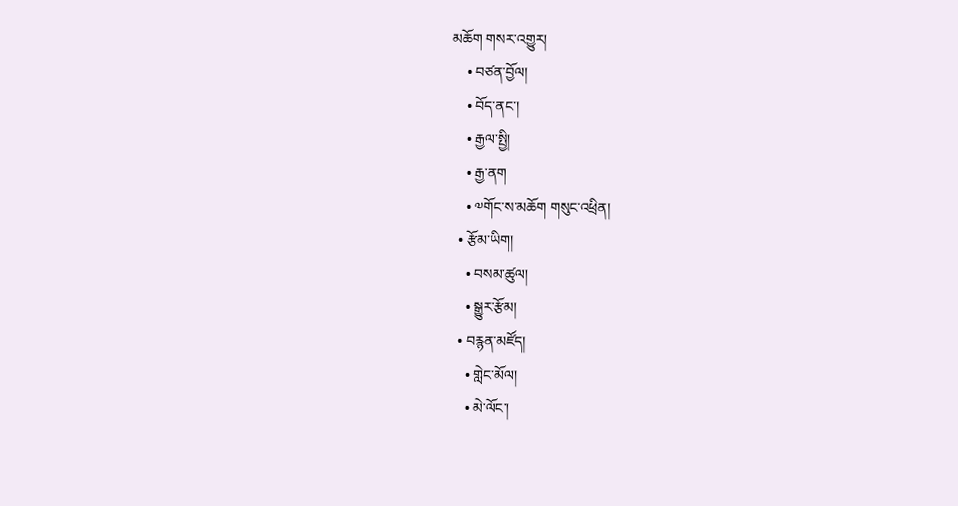མཆོག གསར་འགྱུར།
    • བཙན་བྱོལ།
    • བོད་ནང་།
    • རྒྱལ་སྤྱི།
    • རྒྱ་ནག
    • ༧གོང་ས་མཆོག གསུང་འཕྲིན།
  • རྩོམ་ཡིག།
    • བསམ་ཚུལ།
    • སྒྱུར་རྩོམ།
  • བརྙན་མཛོད།
    • གླེང་མོལ།
    • མེ་ལོང་།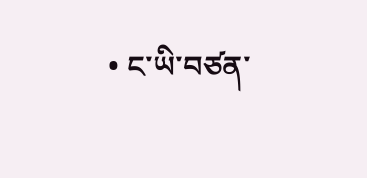• ང་ཡི་བཙན་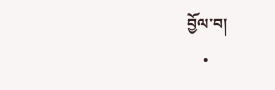བྱོལ་བ།
    •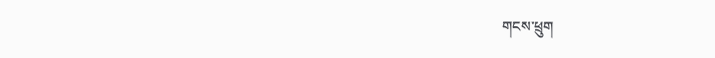གངས་ཕྲུག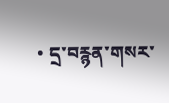• དྲ་བརྙན་གསར་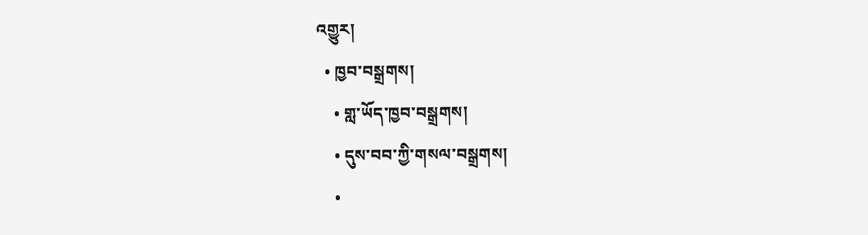འགྱུར།
  • ཁྱབ་བསྒྲགས།
    • གླ་ཡོད་ཁྱབ་བསྒྲགས།
    • དུས་བབ་ཀྱི་གསལ་བསྒྲགས།
    •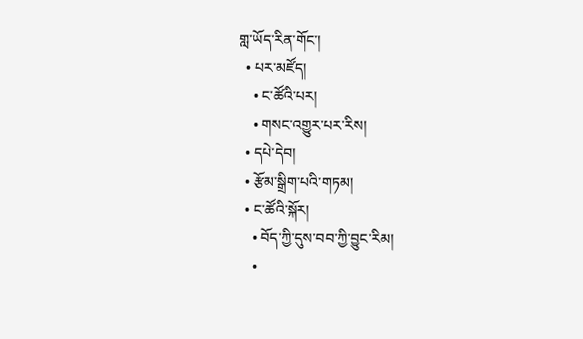གླ་ཡོད་རིན་གོང་།
  • པར་མཛོད།
    • ང་ཚོའི་པར།
    • གསང་འགྱུར་པར་རིས།
  • དཔེ་དེབ།
  • རྩོམ་སྒྲིག་པའི་གཏམ།
  • ང་ཚོའི་སྐོར།
    • བོད་ཀྱི་དུས་བབ་ཀྱི་བྱུང་རིམ།
    •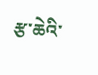རྩ་ཆེའི་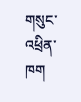གསུང་འཕྲིན་ཁག